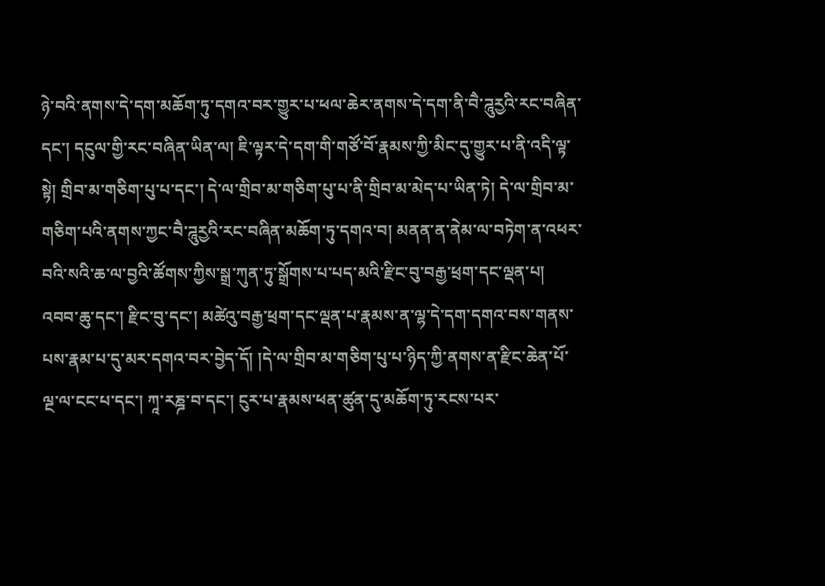ཉེ་བའི་ནགས་དེ་དག་མཆོག་ཏུ་དགའ་བར་གྱུར་པ་ཕལ་ཆེར་ནགས་དེ་དག་ནི་བཻ་ཌཱུརྱའི་རང་བཞིན་དང་། དངུལ་གྱི་རང་བཞིན་ཡིན་ལ། ཇི་ལྟར་དེ་དག་གི་གཙོ་བོ་རྣམས་ཀྱི་མིང་དུ་གྱུར་པ་ནི་འདི་ལྟ་སྟེ། གྲིབ་མ་གཅིག་པུ་པ་དང་། དེ་ལ་གྲིབ་མ་གཅིག་པུ་པ་ནི་གྲིབ་མ་མེད་པ་ཡིན་ཏེ། དེ་ལ་གྲིབ་མ་གཅིག་པའི་ནགས་ཀྱང་བཻ་ཌཱུརྱའི་རང་བཞིན་མཆོག་ཏུ་དགའ་བ། མནན་ན་ནེམ་ལ་བཏེག་ན་འཕར་བའི་སའི་ཆ་ལ་བྱའི་ཚོགས་ཀྱིས་སྒྲ་ཀུན་ཏུ་སྒྲོགས་པ་པད་མའི་རྫིང་བུ་བརྒྱ་ཕྲག་དང་ལྡན་པ། འབབ་ཆུ་དང་། རྫིང་བུ་དང་། མཚེའུ་བརྒྱ་ཕྲག་དང་ལྡན་པ་རྣམས་ན་ལྷ་དེ་དག་དགའ་བས་གནས་པས་རྣམ་པ་དུ་མར་དགའ་བར་བྱེད་དོ། །དེ་ལ་གྲིབ་མ་གཅིག་པུ་པ་ཉིད་ཀྱི་ནགས་ན་རྫིང་ཆེན་པོ་ལྔ་ལ་ངང་པ་དང་། ཀཱ་རཎྜ་བ་དང་། ངུར་པ་རྣམས་ཕན་ཚུན་དུ་མཆོག་ཏུ་རངས་པར་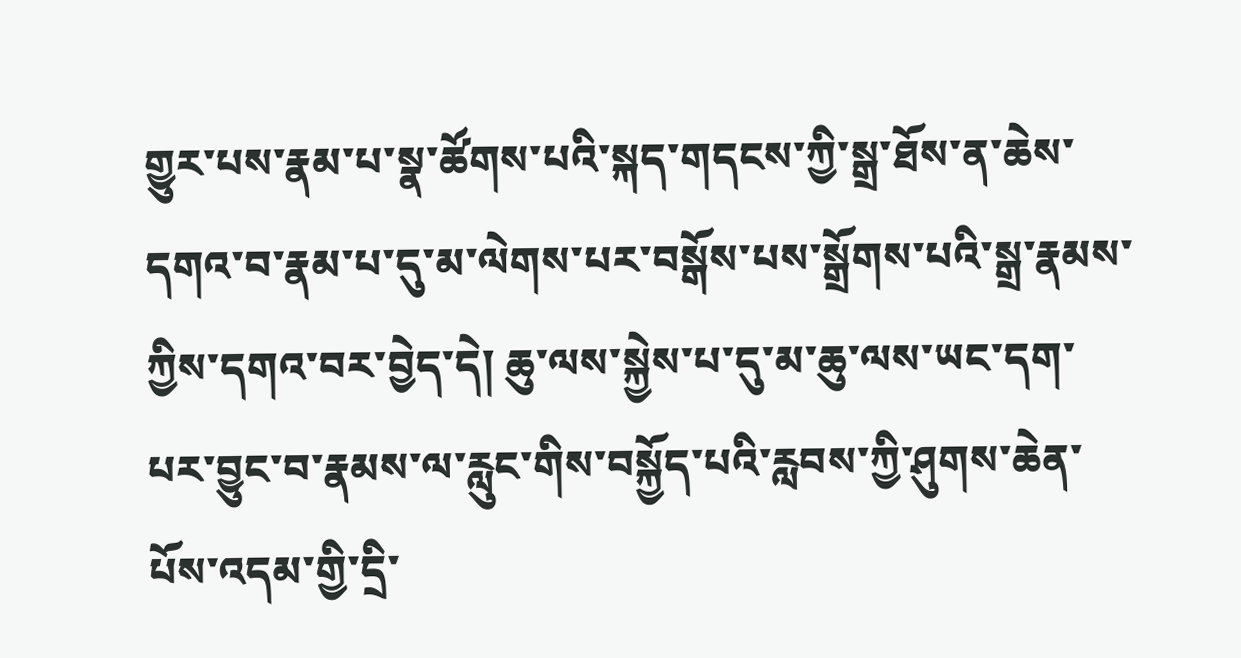གྱུར་པས་རྣམ་པ་སྣ་ཚོགས་པའི་སྐད་གདངས་ཀྱི་སྒྲ་ཐོས་ན་ཆེས་དགའ་བ་རྣམ་པ་དུ་མ་ལེགས་པར་བསྒོས་པས་སྒྲོགས་པའི་སྒྲ་རྣམས་ཀྱིས་དགའ་བར་བྱེད་དེ། ཆུ་ལས་སྐྱེས་པ་དུ་མ་ཆུ་ལས་ཡང་དག་པར་བྱུང་བ་རྣམས་ལ་རླུང་གིས་བསྐྱོད་པའི་རླབས་ཀྱི་ཤུགས་ཆེན་པོས་འདམ་གྱི་དྲི་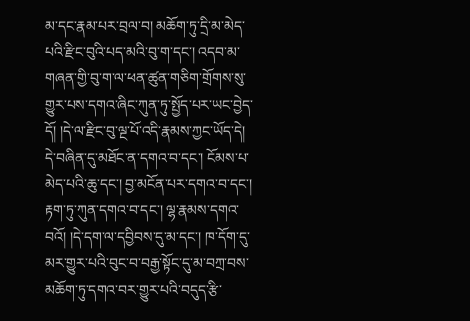མ་དང་རྣམ་པར་བྲལ་བ། མཆོག་ཏུ་དྲི་མ་མེད་པའི་རྫིང་བུའི་པད་མའི་བུ་ག་དང་། འདབ་མ་གཞན་གྱི་བུ་ག་ལ་ཕན་ཚུན་གཅིག་གྲོགས་སུ་གྱུར་པས་དགའ་ཞིང་ཀུན་ཏུ་སྤྱོད་པར་ཡང་བྱེད་དོ། །དེ་ལ་རྫིང་བུ་ལྔ་པོ་འདི་རྣམས་ཀྱང་ཡོད་དེ། དེ་བཞིན་དུ་མཐོང་ན་དགའ་བ་དང་། ངོམས་པ་མེད་པའི་ཆུ་དང་། བྱ་མངོན་པར་དགའ་བ་དང་། རྟག་ཏུ་ཀུན་དགའ་བ་དང་། ལྷ་རྣམས་དགའ་བའོ། །དེ་དག་ལ་དབྱིབས་དུ་མ་དང་། ཁ་དོག་དུ་མར་གྱུར་པའི་བུང་བ་བརྒྱ་སྟོང་དུ་མ་བཀྲ་བས་མཆོག་ཏུ་དགའ་བར་གྱུར་པའི་བདུད་རྩི་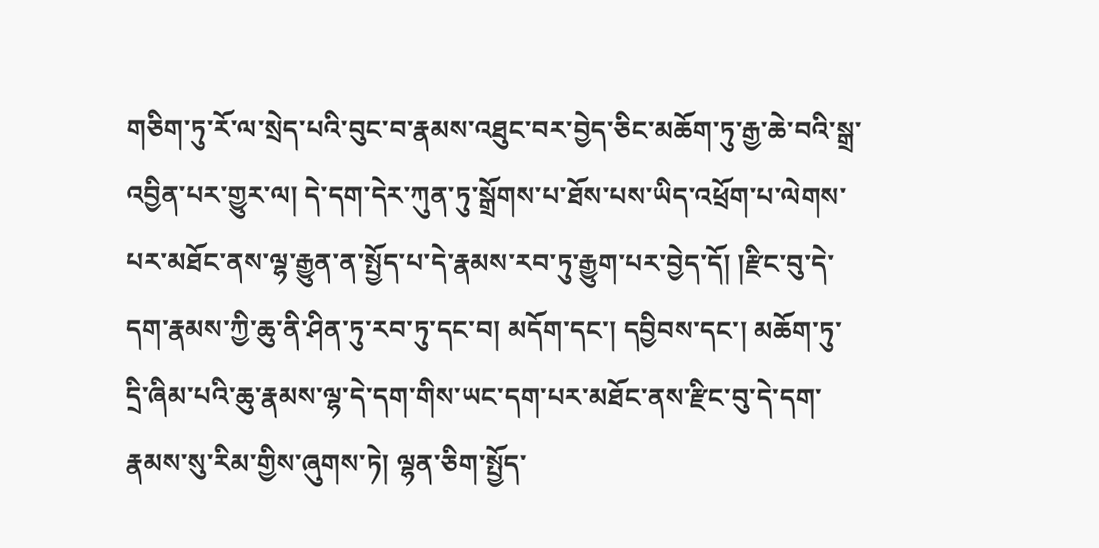གཅིག་ཏུ་རོ་ལ་སྲེད་པའི་བུང་བ་རྣམས་འཐུང་བར་བྱེད་ཅིང་མཆོག་ཏུ་རྒྱ་ཆེ་བའི་སྒྲ་འབྱིན་པར་གྱུར་ལ། དེ་དག་དེར་ཀུན་ཏུ་སྒྲོགས་པ་ཐོས་པས་ཡིད་འཕྲོག་པ་ལེགས་པར་མཐོང་ནས་ལྷ་རྒྱུན་ན་སྤྱོད་པ་དེ་རྣམས་རབ་ཏུ་རྒྱུག་པར་བྱེད་དོ། །རྫིང་བུ་དེ་དག་རྣམས་ཀྱི་ཆུ་ནི་ཤིན་ཏུ་རབ་ཏུ་དང་བ། མདོག་དང་། དབྱིབས་དང་། མཆོག་ཏུ་དྲི་ཞིམ་པའི་ཆུ་རྣམས་ལྷ་དེ་དག་གིས་ཡང་དག་པར་མཐོང་ནས་རྫིང་བུ་དེ་དག་རྣམས་སུ་རིམ་གྱིས་ཞུགས་ཏེ། ལྷན་ཅིག་སྤྱོད་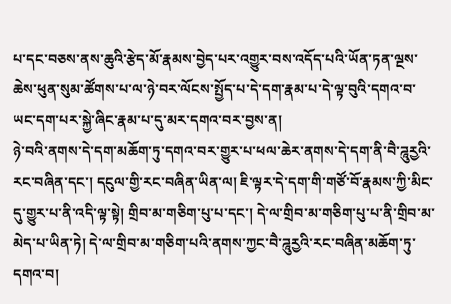པ་དང་བཅས་ནས་ཆུའི་རྩེད་མོ་རྣམས་བྱེད་པར་འགྱུར་བས་འདོད་པའི་ཡོན་ཏན་ལྔས་ཆེས་ཕུན་སུམ་ཚོགས་པ་ལ་ཉེ་བར་ལོངས་སྤྱོད་པ་དེ་དག་རྣམ་པ་དེ་ལྟ་བུའི་དགའ་བ་ཡང་དག་པར་སྐྱེ་ཞིང་རྣམ་པ་དུ་མར་དགའ་བར་བྱས་ན།
ཉེ་བའི་ནགས་དེ་དག་མཆོག་ཏུ་དགའ་བར་གྱུར་པ་ཕལ་ཆེར་ནགས་དེ་དག་ནི་བཻ་ཌཱུརྱའི་རང་བཞིན་དང་། དངུལ་གྱི་རང་བཞིན་ཡིན་ལ། ཇི་ལྟར་དེ་དག་གི་གཙོ་བོ་རྣམས་ཀྱི་མིང་དུ་གྱུར་པ་ནི་འདི་ལྟ་སྟེ། གྲིབ་མ་གཅིག་པུ་པ་དང་། དེ་ལ་གྲིབ་མ་གཅིག་པུ་པ་ནི་གྲིབ་མ་མེད་པ་ཡིན་ཏེ། དེ་ལ་གྲིབ་མ་གཅིག་པའི་ནགས་ཀྱང་བཻ་ཌཱུརྱའི་རང་བཞིན་མཆོག་ཏུ་དགའ་བ།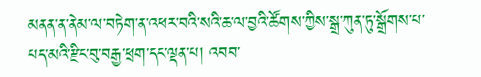མནན་ན་ནེམ་ལ་བཏེག་ན་འཕར་བའི་སའི་ཆ་ལ་བྱའི་ཚོགས་ཀྱིས་སྒྲ་ཀུན་ཏུ་སྒྲོགས་པ་པད་མའི་རྫིང་བུ་བརྒྱ་ཕྲག་དང་ལྡན་པ། འབབ་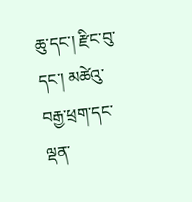ཆུ་དང་། རྫིང་བུ་དང་། མཚེའུ་བརྒྱ་ཕྲག་དང་ལྡན་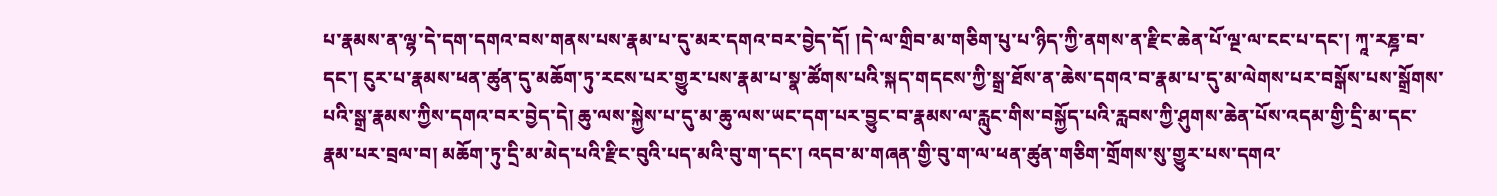པ་རྣམས་ན་ལྷ་དེ་དག་དགའ་བས་གནས་པས་རྣམ་པ་དུ་མར་དགའ་བར་བྱེད་དོ། །དེ་ལ་གྲིབ་མ་གཅིག་པུ་པ་ཉིད་ཀྱི་ནགས་ན་རྫིང་ཆེན་པོ་ལྔ་ལ་ངང་པ་དང་། ཀཱ་རཎྜ་བ་དང་། ངུར་པ་རྣམས་ཕན་ཚུན་དུ་མཆོག་ཏུ་རངས་པར་གྱུར་པས་རྣམ་པ་སྣ་ཚོགས་པའི་སྐད་གདངས་ཀྱི་སྒྲ་ཐོས་ན་ཆེས་དགའ་བ་རྣམ་པ་དུ་མ་ལེགས་པར་བསྒོས་པས་སྒྲོགས་པའི་སྒྲ་རྣམས་ཀྱིས་དགའ་བར་བྱེད་དེ། ཆུ་ལས་སྐྱེས་པ་དུ་མ་ཆུ་ལས་ཡང་དག་པར་བྱུང་བ་རྣམས་ལ་རླུང་གིས་བསྐྱོད་པའི་རླབས་ཀྱི་ཤུགས་ཆེན་པོས་འདམ་གྱི་དྲི་མ་དང་རྣམ་པར་བྲལ་བ། མཆོག་ཏུ་དྲི་མ་མེད་པའི་རྫིང་བུའི་པད་མའི་བུ་ག་དང་། འདབ་མ་གཞན་གྱི་བུ་ག་ལ་ཕན་ཚུན་གཅིག་གྲོགས་སུ་གྱུར་པས་དགའ་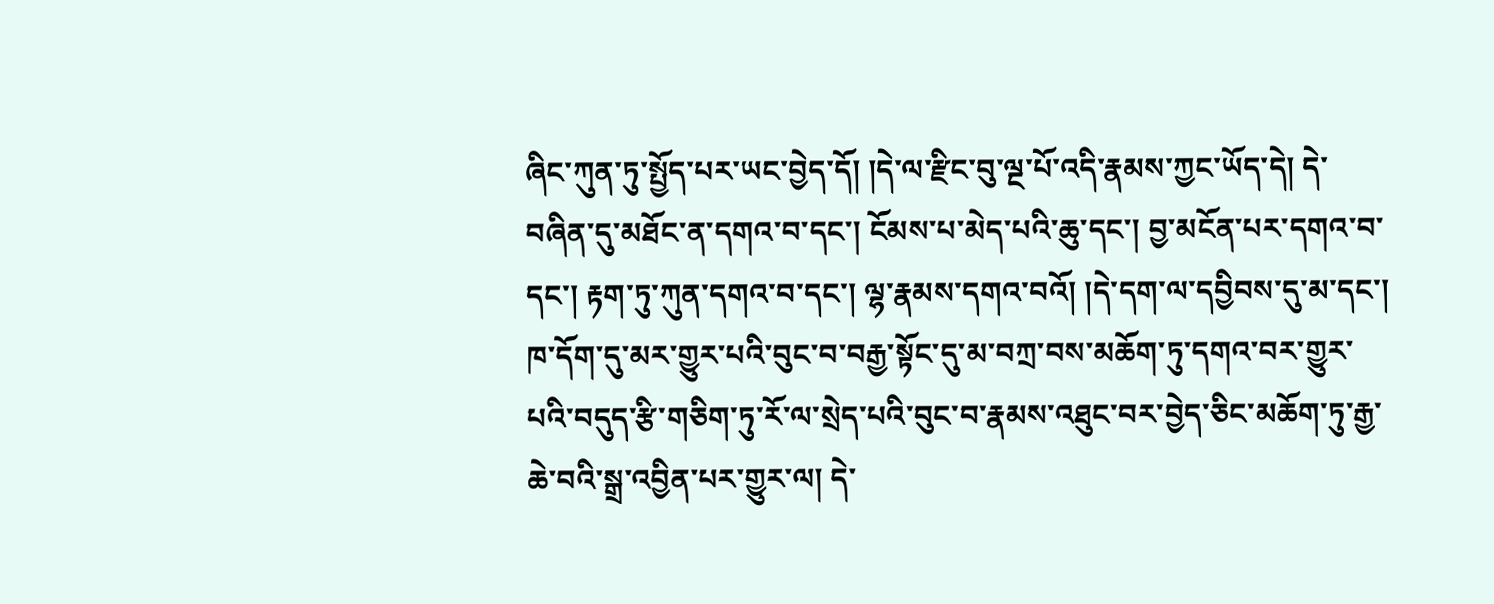ཞིང་ཀུན་ཏུ་སྤྱོད་པར་ཡང་བྱེད་དོ། །དེ་ལ་རྫིང་བུ་ལྔ་པོ་འདི་རྣམས་ཀྱང་ཡོད་དེ། དེ་བཞིན་དུ་མཐོང་ན་དགའ་བ་དང་། ངོམས་པ་མེད་པའི་ཆུ་དང་། བྱ་མངོན་པར་དགའ་བ་དང་། རྟག་ཏུ་ཀུན་དགའ་བ་དང་། ལྷ་རྣམས་དགའ་བའོ། །དེ་དག་ལ་དབྱིབས་དུ་མ་དང་། ཁ་དོག་དུ་མར་གྱུར་པའི་བུང་བ་བརྒྱ་སྟོང་དུ་མ་བཀྲ་བས་མཆོག་ཏུ་དགའ་བར་གྱུར་པའི་བདུད་རྩི་གཅིག་ཏུ་རོ་ལ་སྲེད་པའི་བུང་བ་རྣམས་འཐུང་བར་བྱེད་ཅིང་མཆོག་ཏུ་རྒྱ་ཆེ་བའི་སྒྲ་འབྱིན་པར་གྱུར་ལ། དེ་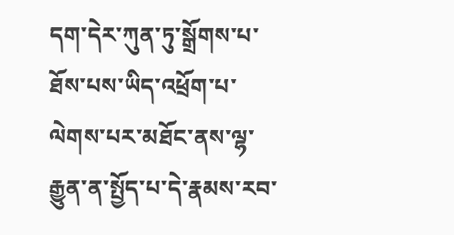དག་དེར་ཀུན་ཏུ་སྒྲོགས་པ་ཐོས་པས་ཡིད་འཕྲོག་པ་ལེགས་པར་མཐོང་ནས་ལྷ་རྒྱུན་ན་སྤྱོད་པ་དེ་རྣམས་རབ་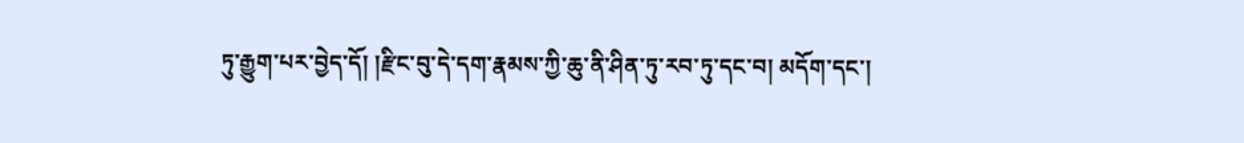ཏུ་རྒྱུག་པར་བྱེད་དོ། །རྫིང་བུ་དེ་དག་རྣམས་ཀྱི་ཆུ་ནི་ཤིན་ཏུ་རབ་ཏུ་དང་བ། མདོག་དང་།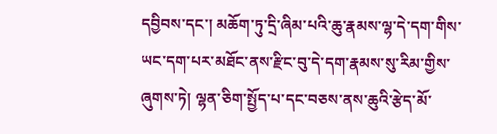དབྱིབས་དང་། མཆོག་ཏུ་དྲི་ཞིམ་པའི་ཆུ་རྣམས་ལྷ་དེ་དག་གིས་ཡང་དག་པར་མཐོང་ནས་རྫིང་བུ་དེ་དག་རྣམས་སུ་རིམ་གྱིས་ཞུགས་ཏེ། ལྷན་ཅིག་སྤྱོད་པ་དང་བཅས་ནས་ཆུའི་རྩེད་མོ་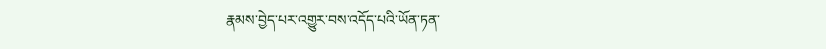རྣམས་བྱེད་པར་འགྱུར་བས་འདོད་པའི་ཡོན་ཏན་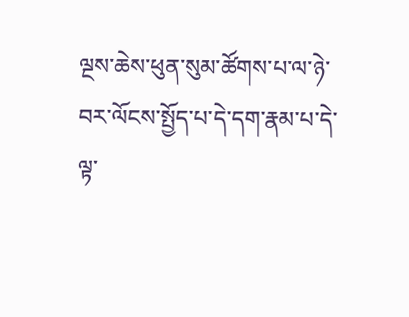ལྔས་ཆེས་ཕུན་སུམ་ཚོགས་པ་ལ་ཉེ་བར་ལོངས་སྤྱོད་པ་དེ་དག་རྣམ་པ་དེ་ལྟ་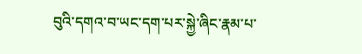བུའི་དགའ་བ་ཡང་དག་པར་སྐྱེ་ཞིང་རྣམ་པ་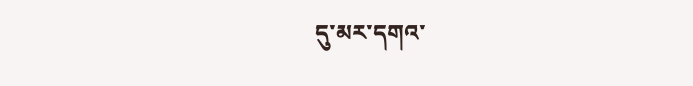དུ་མར་དགའ་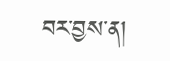བར་བྱས་ན།